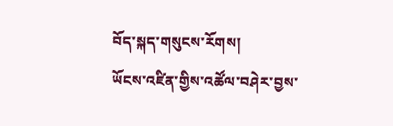བོད་སྐད་གསུངས་རོགས།
ཡོངས་འཛིན་གྱིས་འཚོལ་བཤེར་བྱས་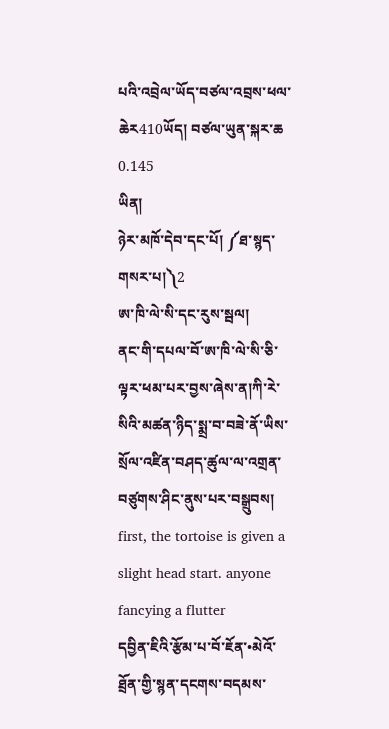པའི་འབྲེལ་ཡོད་བཙལ་འབྲས་ཕལ་ཆེར410ཡོད། བཙལ་ཡུན་སྐར་ཆ 0.145
ཡིན།
ཉེར་མཁོ་དེབ་དང་པོ། ༼ཐ་སྙད་གསར་པ།༽2
ཨ་ཁི་ལེ་སི་དང་རུས་སྦལ།
ནང་གི་དཔལ་བོ་ཨ་ཁི་ལེ་སི་ཅི་ལྟར་ཕམ་པར་བྱས་ཞེས་ན།ཀི་རེ་སིའི་མཚན་ཉིད་སྨྲ་བ་བཟེ་ནོ་ཡིས་སྲོལ་འཛིན་བཤད་ཚུལ་ལ་འགྲན་བཙུགས་ཤིང་ནུས་པར་བསྒྲུབས། first, the tortoise is given a slight head start. anyone fancying a flutter
དབྱིན་ཇིའི་རྩོམ་པ་བོ་ཇོན་•མེའོ་ཐྲོན་གྱི་སྙན་དངགས་བདམས་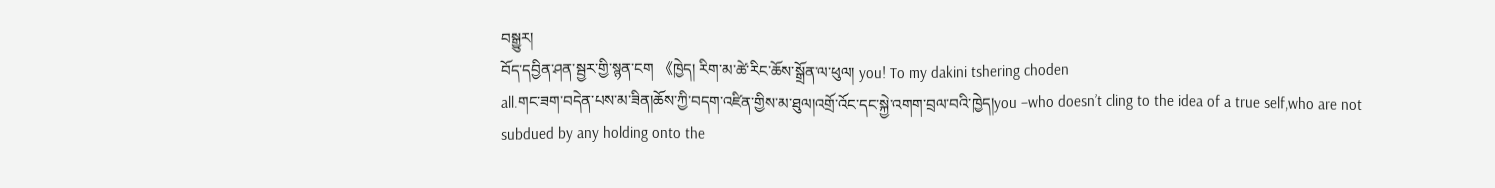བསྒྱུར།
བོད་དབྱིན་ཤན་སྦྱར་གྱི་སྙན་ངག 《ཁྱེད། རིག་མ་ཚེ་རིང་ཆོས་སྒྲོན་ལ་ཕུལ། you! To my dakini tshering choden
all.གང་ཟག་བདེན་པས་མ་ཟིན།ཆོས་ཀྱི་བདག་འཛིན་གྱིས་མ་ཐུལ།འགྲོ་འོང་དང་སྐྱེ་འགག་བྲལ་བའི་ཁྱེད།you –who doesn’t cling to the idea of a true self,who are not subdued by any holding onto the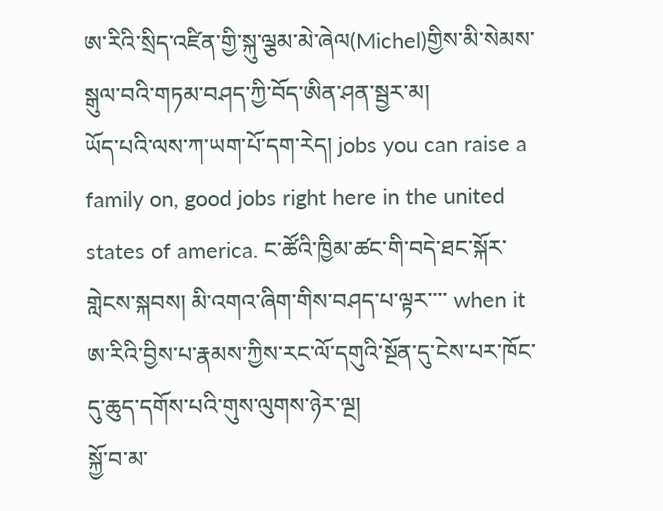ཨ་རིའི་སྲིད་འཛིན་གྱི་སྐུ་ལྕམ་མེ་ཞེལ(Michel)གྱིས་མི་སེམས་སྒུལ་བའི་གཏམ་བཤད་ཀྱི་བོད་ཨིན་ཤན་སྦྱར་མ།
ཡོད་པའི་ལས་ཀ་ཡག་པོ་དག་རེད། jobs you can raise a family on, good jobs right here in the united states of america. ང་ཚོའི་ཁྱིམ་ཚང་གི་བདེ་ཐང་སྐོར་གླེངས་སྐབས། མི་འགའ་ཞིག་གིས་བཤད་པ་ལྟར་་་་ when it
ཨ་རིའི་བྱིས་པ་རྣམས་ཀྱིས་རང་ལོ་དགུའི་སྔོན་དུ་ངེས་པར་ཁོང་དུ་ཆུད་དགོས་པའི་གུས་ལུགས་ཉེར་ལྔ།
སྐྱོ་བ་མ་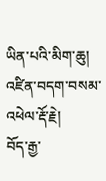ཡིན་པའི་མིག་ཆུ། འཛིན་བདག་བསམ་འཕེལ་རྡོ་རྗེ།
བོད་རྒྱ་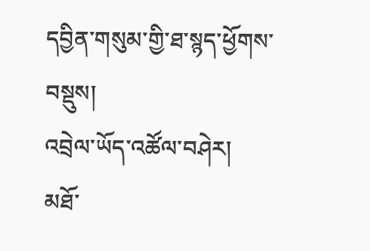དབྱིན་གསུམ་གྱི་ཐ་སྙད་ཕྱོགས་བསྡུས།
འབྲེལ་ཡོད་འཚོལ་བཤེར།
མཐོ་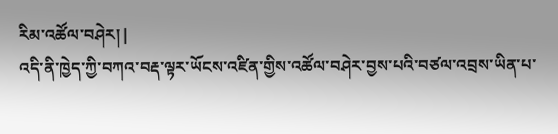རིམ་འཚོལ་བཤེར། |
འདི་ནི་ཁྱེད་ཀྱི་བཀའ་བརྡ་ལྟར་ཡོངས་འཛིན་གྱིས་འཚོལ་བཤེར་བྱས་པའི་བཙལ་འབྲས་ཡིན་པ་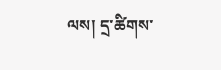ལས། དྲ་ཚིགས་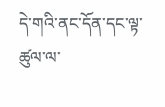དེ་གའི་ནང་དོན་དང་ལྟ་ཚུལ་ལ་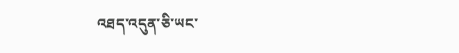འཐད་འདུན་ཅི་ཡང་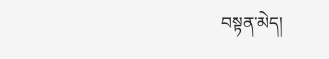བསྟན་མེད།